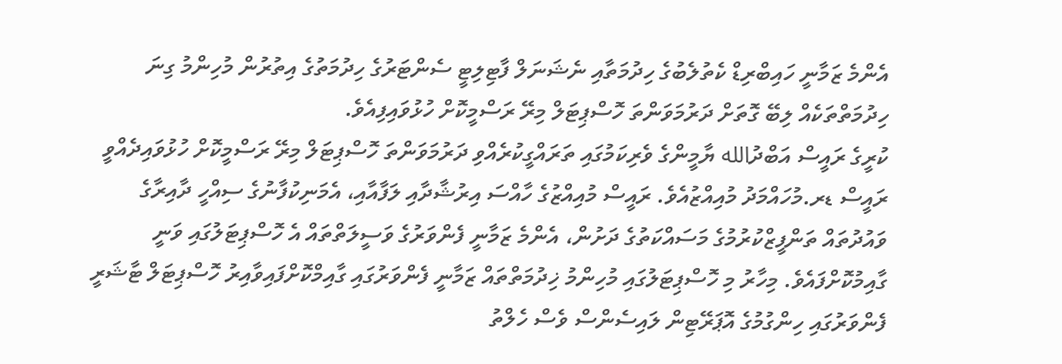އެންމެ ޒަމާނީ ހައިބްރިޑް ކެތުލެބުގެ ހިދުމަތާއި ނެޝަނަލް ފާޓިލިޓީ ސެންޓަރުގެ ހިދުމަތުގެ އިތުރުން މުހިންމު ގިނަ ހިދުމަތްތަކެއް ލިބޭ ގޮތަށް ދަރުމަވަންތަ ހޮސްޕިޓަލް މިރޭ ރަސްމީކޮށް ހުޅުވައިފިއެވެ.
ކުރީގެ ރައީސް އަބްދުالله ޔާމީންގެ ވެރިކަމުގައި ތަރައްގީކުރެއްވި ދަރުމަވަންތަ ހޮސްޕިޓަލް މިރޭ ރަސްމީކޮށް ހުޅުވައިދެއްވީ ރައީސް ޑރ.މުހައްމަދު މުއިއްޒުއެވެ. ރައީސް މުއިއްޒުގެ ހާއްސަ އިރުޝާދާއި ލަފާއާއި، އެމަނިކުފާނުގެ ސިއްހީ ދާއިރާގެ ވައުދުތައް ތަންފީޒްކުރުމުގެ މަސައްކަތުގެ ދަށުން، އެންމެ ޒަމާނީ ފެންވަރުގެ ވަސީލަތްތައް އެ ހޮސްޕިޓަލުގައި ވަނީ ގާއިމުކޮށްފައެވެ. މިހާރު މި ހޮސްޕިޓަލުގައި މުހިންމު ޚިދުމަތްތައް ޒަމާނީ ފެންވަރުގައި ގާއިމްކޮށްފައިވާއިރު ހޮސްޕިޓަލް ޓާޝަރީ ފެންވަރުގައި ހިންގުމުގެ އޮޕަރޭޓިން ލައިސެންސް ވެސް ހެލްތު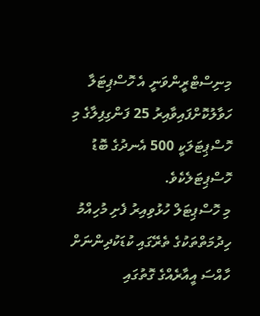މިނިސްޓްރީންވަނީ އެ ހޮސްޕިޓަލާ ހަވާލުކޮށްފައިވާއިރު 25 ފަންގިފިލާގެ މި ހޮސްޕިޓަލަކީ 500 އެނދުގެ ބޮޑު ހޮސްޕިޓަލެކެވެ.
މި ހޮސްޕިޓަލް ހުޅުވިއިރު ފެށި މުހިއްމު ހިދުމަތްތަކުގެ ތެރޭގައި ކުޑަކުދިންނަށް ހާއްސަ އީއާރެއްގެ ގޮތުގައި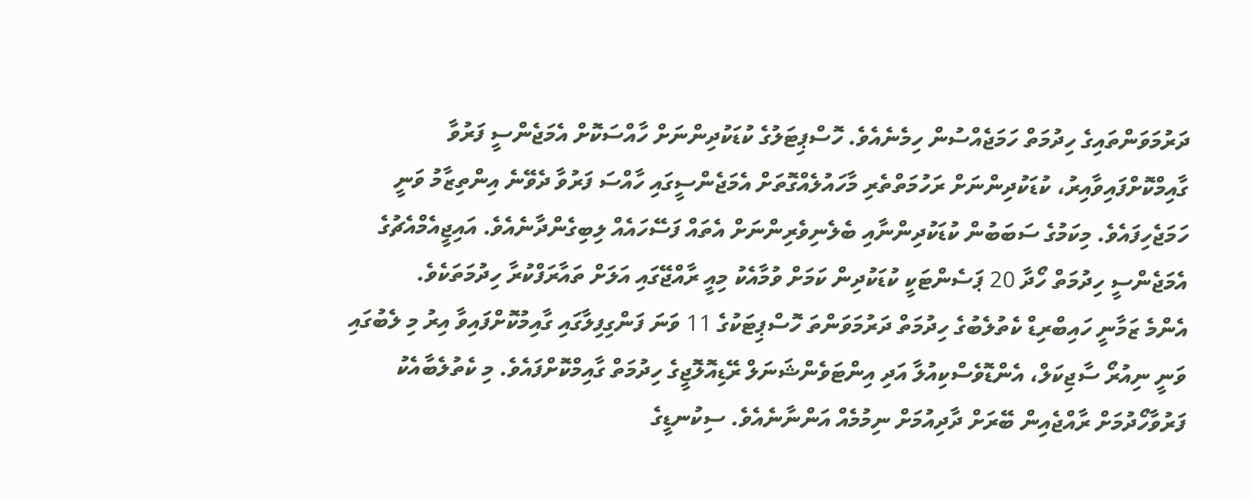ދަރުމަވަންތައިގެ ހިދުމަތް ހަމަޖެއްސުން ހިމެނެއެވެ. ހޮސްޕިޓަލުގެ ކުޑަކުދިންނަށް ހާއްސަކޮށް އެމަޖެންސީ ފަރުވާ ގާއިމްކޮށްފައިވާއިރު، ކުޑަކުދިންނަށް ރަހުމަތްތެރި މާހައުލެއްގޮތަށް އެމަޖެންސީގައި ހާއްސަ ފަރުވާ ދެވޭނެ އިންތިޒާމު ވަނީ ހަމަޖެހިފައެވެ. މިކަމުގެ ސަބަބުން ކުޑަކުދިންނާއި ބެލެނިވެރިންނަށް އެތައް ފަސޭހައެއް ލިބިގެންދާނެއެވެ. އައިޖީއެމްއެޗުގެ އެމަޖެންސީ ހިދުމަތް ހޯދާ 20 ޕަސެންޓަކީ ކުޑަކުދިން ކަމަށް ވުމާއެކު މިއީ ރާއްޖޭގައި އަލަށް ތައާރަފްކުރާ ހިދުމަތަކެވެ.
އެންމެ ޒަމާނީ ހައިބްރިޑް ކެތުލެބުގެ ހިދުމަތް ދަރުމަވަންތަ ހޮސްޕިޓަކުގެ 11 ވަނަ ފަންގިފިލާގައި ގާއިމުކޮށްފައިވާ އިރު މި ލެބުގައި ވަނީ ނިއުރޯ ސާޖިކަލް، އެންޑޮވެސްކިއުލާ އަދި އިންޓަވެންޝަނަލް ރޭޑިއޮލޮޖީގެ ހިދުމަތް ގާއިމްކޮށްފައެވެ. މި ކެތުލެބާއެކު ފަރުވާހޯދުމަށް ރާއްޖެއިން ބޭރަށް ދާދިއުމަށް ނިމުމެއް އަންނާނެއެވެ. ސިކުނޑީގެ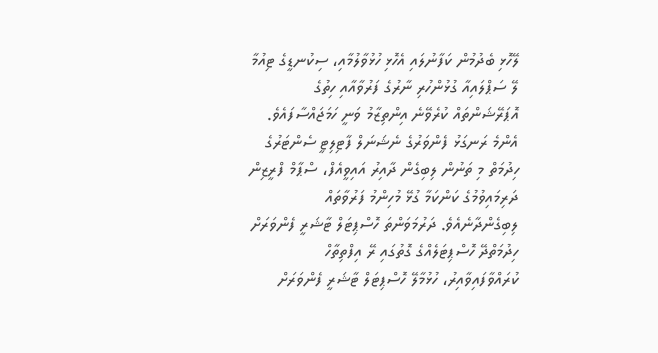ލޭހޮޅި ބެދުމުން ކަފާނުލައި އެހޮޅި ހުޅުވާލުމާއި، ސިކުނޑީގެ ޓިއުމާ ލޭ ސަޕްލައިއާ ގުޅުންހުރި ނާރުގެ ފަރުވާއާއި ހިތުގެ އޮޕަރޭޝަންތައް ކުރެވޭނެ އިންތިޒާމު ވަނީ ހަމަޖައްސާފައެވެ.
އެންމެ ރަނގަޅު ފެންވަރުގެ ނެޝަނަލް ފާޓިލިޓީ ސެންޓަރުގެ ހިދުމަތް މި ތަނުން ލިބިގެން ދާއިރު އައިވީއެފް، ސްޕާމް ފްރީޒިން ދަރިމައިވުމުގެ ކަންކަމާ ގުޅޭ މުހިންމު ފަރުވާތައް ލިބިގެންދާނެއެވެ. ދަރުމަވަންތަ ހޮސްޕިޓަލް ޓާޝަރީ ފެންވަރަށް ހިދުމަތްދޭ ހޮސްޕިޓަލެއްގެ ގޮތުގައި ރޭ އިފްތިތާހް ކުރައްވާފައިވާއިރު، ހުޅުމާލޭ ހޮސްޕިޓަލް ޓާޝަރީ ފެންވަރަށް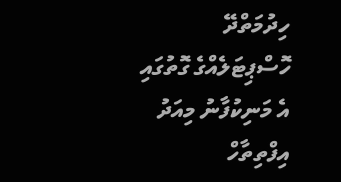ހިދުމަތްދޭ ހޮސްޕިޓަލެއްގެ ގޮތުގައި އެ މަނިކުފާނު މިއަދު އިފްތިތާހް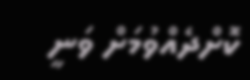ކޮށްދެއްވުމަށް ވަނީ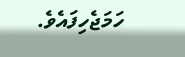ހަމަޖެހިފައެވެ.